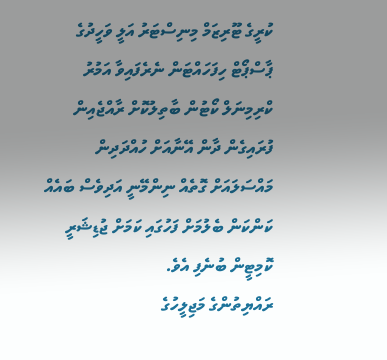ކުރީގެ ޓޫރިޒަމް މިނިސްޓަރު އަލީ ވަހީދުގެ ޕާސްޕޯޓް ހިފަހައްޓަން ނެރެފައިވާ އަމުރު ކްރިމިނަލް ކޯޓުން ބާތިލުކޮށް ރާއްޖެއިން ފުރައިގެން ދާން އޭނާއަށް ހުއްދަދިން މައްސަލައަށް ގޮތެއް ނިންމޭނީ އަދިވެސް ބައެއް ކަންކަން ބެލުމަށް ފަހުގައި ކަމަށް ޖުޑިޝަރީ ކޮމިޓީން ބުނެފި އެވެ.
ރައްޔިތުންގެ މަޖިލީހުގެ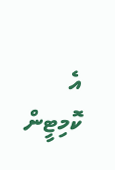އެ ކޮމިޓީން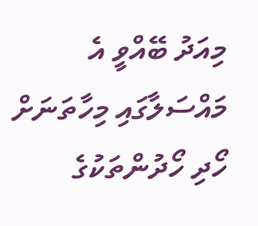މިއަދު ބޭއްވީ އެ މައްސަލާގައި މިހާތަނަށް ހޯދި ހޯދުންތަކުގެ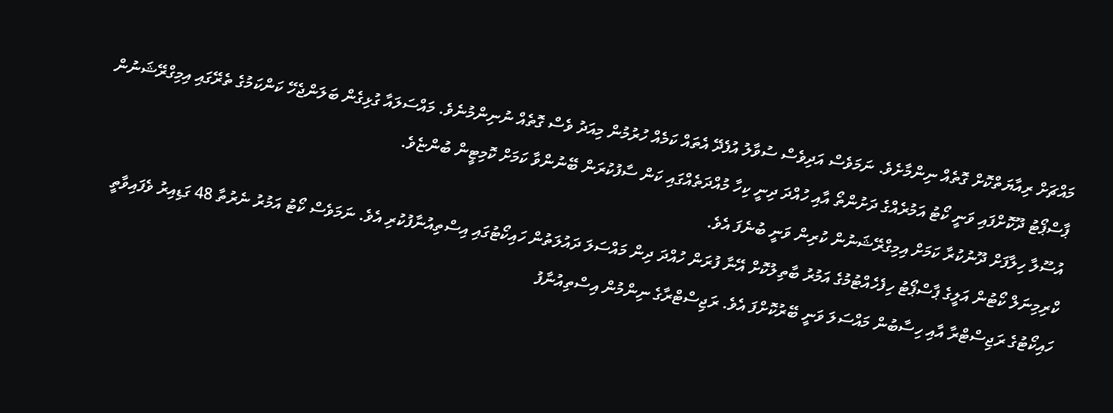މައްޗަށް ރިއާޔަތްކޮށް ގޮތެއް ނިންމާށެވެ. ނަމަވެސް އަދިވެސް ސުވާލު އުފެދޭ އެތައް ކަމެއް ހުރުމުން މިއަދު ވެސް ގޮތެއް ނުނިންމުނެވެ. މައްސަލައާ ގުޅިގެން ބަލަންޖެހޭ ކަންކަމުގެ ތެރޭގައި އިމިގްރޭޝަނުން ޕާސްޕޯޓު ދޫކޮށްފައި ވަނީ ކޯޓު އަމުރެއްގެ ދަށުންތޯ އާއި ހުއްދަ ދިނީ ކިހާ މުއްދަތެއްގައި ކަން ސާފުކުރަން ބޭނުންވާ ކަމަށް ކޮމިޓީން ބުންޏެވެ.
އުސޫލާ ހިލާފަށް ދޫނުކުރާ ކަމަށް އިމިގްރޭޝަނުން ކުރިން ވަނީ ބުނެފަ އެވެ.
ކްރިމިނަލް ކޯޓުން އަލީގެ ޕާސްޕޯޓު ހިފެހެއްޓުމުގެ އަމުރު ބާތިލުކޮށް އޭނާ ފުރަން ހުއްދަ ދިން މައްސަލަ ދައުލަތުން ހައިކޯޓުގައި އިސްތިއުނާފުކުރި އެވެ. ނަމަވެސް ކޯޓު އަމުރު ނެރުތާ 48 ގަޑިއިރު ވެފައިވާތީ ހައިކޯޓުގެ ރަޖިސްޓްރާ އާއި ހިސާބުން މައްސަލަ ވަނީ ބޭރުކޮށްފަ އެވެ. ރަޖިސްޓްރާގެ ނިންމުން އިސްތިއުނާފު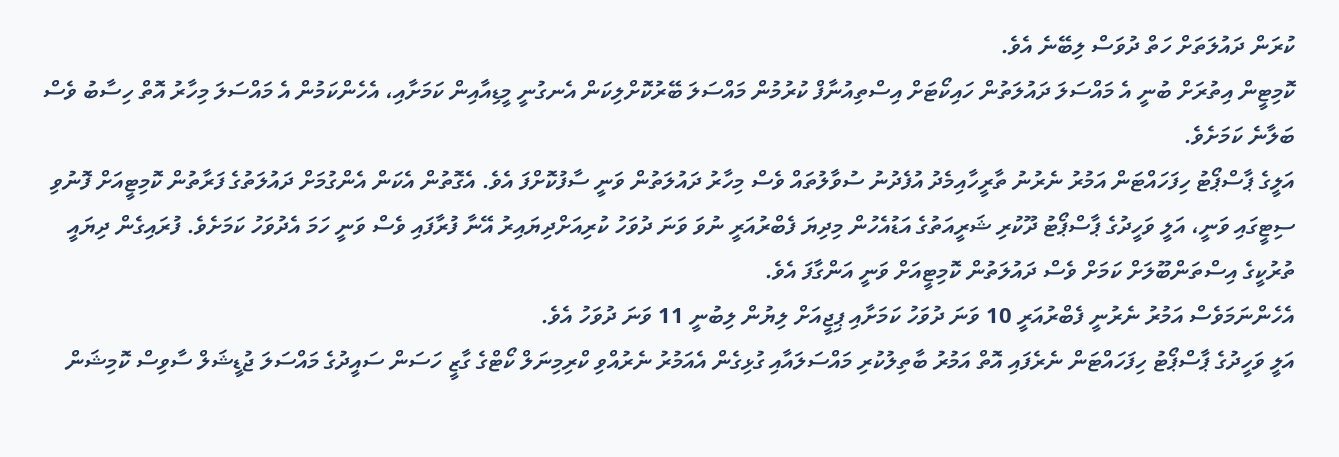ކުރަން ދައުލަތަށް ހަތް ދުވަސް ލިބޭނެ އެވެ.
ކޮމިޓީން އިތުރަށް ބުނީ އެ މައްސަލަ ދައުލަތުން ހައިކޯޓަށް އިސްތިއުނާފް ކުރުމުން މައްސަލަ ބޭރުކޮށްލިކަން އެނގުނީ މީޑިއާއިން ކަމަށާއި، އެހެންކަމުން އެ މައްސަލަ މިހާރު އޮތް ހިސާބު ވެސް ބަލާނެ ކަމަށެވެ.
އަލީގެ ޕާސްޕޯޓު ހިފަހައްޓަން އަމުރު ނެރުނު ތާރީހާއިމެދު އުފެދުނު ސުވާލުތައް ވެސް މިހާރު ދައުލަތުން ވަނީ ސާފުކޮށްފަ އެވެ. އެގޮތުން އެކަން އެންގުމަށް ދައުލަތުގެ ފަރާތުން ކޮމިޓީއަށް ފޮނުވި ސިޓީގައި ވަނީ، އަލީ ވަހީދުގެ ޕާސްޕޯޓު ދޫކުރި ޝަރީއަތުގެ އަޑުއެހުން މިދިޔަ ފެބްރުއަރީ ނުވަ ވަނަ ދުވަހު ކުރިއަށްދިޔައިރު އޭނާ ފުރާފައި ވެސް ވަނީ ހަމަ އެދުވަހު ކަމަށެވެ. ފުރައިގެން ދިޔައީ ތުރުކީގެ އިސްތަންބޫލަށް ކަމަށް ވެސް ދައުލަތުން ކޮމިޓީއަށް ވަނީ އަންގާފަ އެވެ.
އެހެންނަމަވެސް އަމުރު ނެރުނީ ފެބްރުއަރީ 10 ވަނަ ދުވަހު ކަމަށާއި ޕިޖީއަށް ލިޔުން ލިބުނީ 11 ވަނަ ދުވަހު އެވެ.
އަލީ ވަހީދުގެ ޕާސްޕޯޓު ހިފަހައްޓަން ނެރެފައި އޮތް އަމުރު ބާތިލުކުރި މައްސަލައާއި ގުޅިގެން އެއަމުރު ނެރުއްވި ކްރިމިނަލް ކޯޓްގެ ގާޒީ ހަސަން ސައީދުގެ މައްސަލަ ޖުޑީޝަލް ސާވިސް ކޮމިޝަން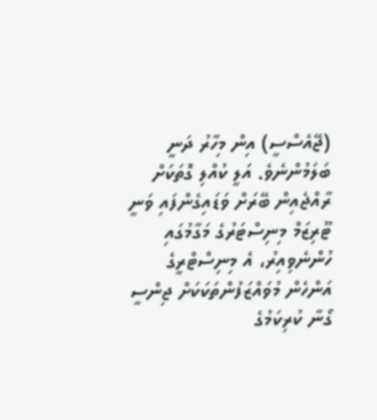(ޖޭއެސްސީ) އިން މިހާރު ދަނީ ބަލަމުންނެވެ. އަލީ ކުއްލި ގޮތަކަށް ރާއްޖެއިން ބޭރަށް ވަޑައިގެންފައި ވަނީ ޓޫރިޒަމް މިނިސްޓަރުގެ މަގާމުގައި ހުންނެވިއިރު، އެ މިނިސްޓްރީގެ އަންހެން މުވައްޒަފުންތަކަކަށް ޖިންސީ ގޯނާ ކުރިކަމުގެ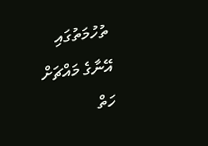ތުހުމަތުގައި އޭނާގެ މައްޗަށް ހަތް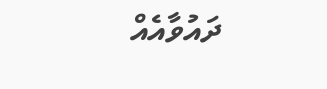ދައުވާއެއް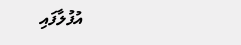އުފުލާފައި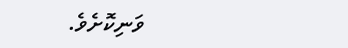ވަނިކޮށެވެ.